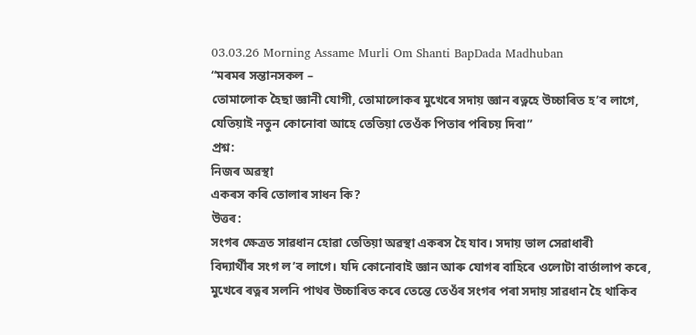03.03.26 Morning Assame Murli Om Shanti BapDada Madhuban
“মৰমৰ সন্তানসকল –
তোমালোক হৈছা জ্ঞানী যোগী, তোমালোকৰ মুখেৰে সদায় জ্ঞান ৰত্নহে উচ্চাৰিত হ’ব লাগে,
যেতিয়াই নতুন কোনোবা আহে তেতিয়া তেওঁক পিতাৰ পৰিচয় দিবা”
প্ৰশ্ন:
নিজৰ অৱস্থা
একৰস কৰি তোলাৰ সাধন কি?
উত্তৰ:
সংগৰ ক্ষেত্ৰত সাৱধান হোৱা তেতিয়া অৱস্থা একৰস হৈ যাব। সদায় ভাল সেৱাধাৰী
বিদ্যাৰ্থীৰ সংগ ল’ব লাগে। যদি কোনোবাই জ্ঞান আৰু যোগৰ বাহিৰে ওলোটা বাৰ্তালাপ কৰে,
মুখেৰে ৰত্নৰ সলনি পাথৰ উচ্চাৰিত কৰে তেন্তে তেওঁৰ সংগৰ পৰা সদায় সাৱধান হৈ থাকিব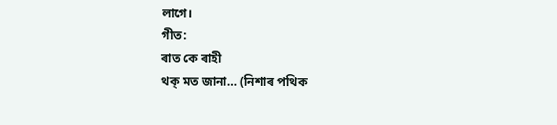লাগে।
গীত:
ৰাত কে ৰাহী
থক্ মত জানা… (নিশাৰ পথিক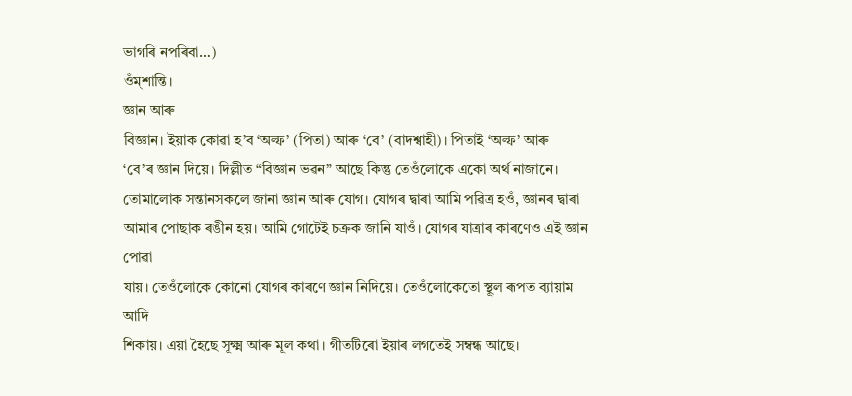ভাগৰি নপৰিবা…)
ওঁম্শান্তি।
জ্ঞান আৰু
বিজ্ঞান। ইয়াক কোৱা হ’ব ‘অল্ফ’ (পিতা) আৰু ‘বে’ (বাদশ্বাহী)। পিতাই ‘অল্ফ’ আৰু
‘বে’ৰ জ্ঞান দিয়ে। দিল্লীত “বিজ্ঞান ভৱন” আছে কিন্তু তেওঁলোকে একো অৰ্থ নাজানে।
তোমালোক সন্তানসকলে জানা জ্ঞান আৰু যোগ। যোগৰ দ্বাৰা আমি পৱিত্ৰ হওঁ, জ্ঞানৰ দ্বাৰা
আমাৰ পোছাক ৰঙীন হয়। আমি গোটেই চক্ৰক জানি যাওঁ। যোগৰ যাত্ৰাৰ কাৰণেও এই জ্ঞান পোৱা
যায়। তেওঁলোকে কোনো যোগৰ কাৰণে জ্ঞান নিদিয়ে। তেওঁলোকেতো স্থূল ৰূপত ব্যায়াম আদি
শিকায়। এয়া হৈছে সূক্ষ্ম আৰু মূল কথা। গীতটিৰো ইয়াৰ লগতেই সম্বন্ধ আছে।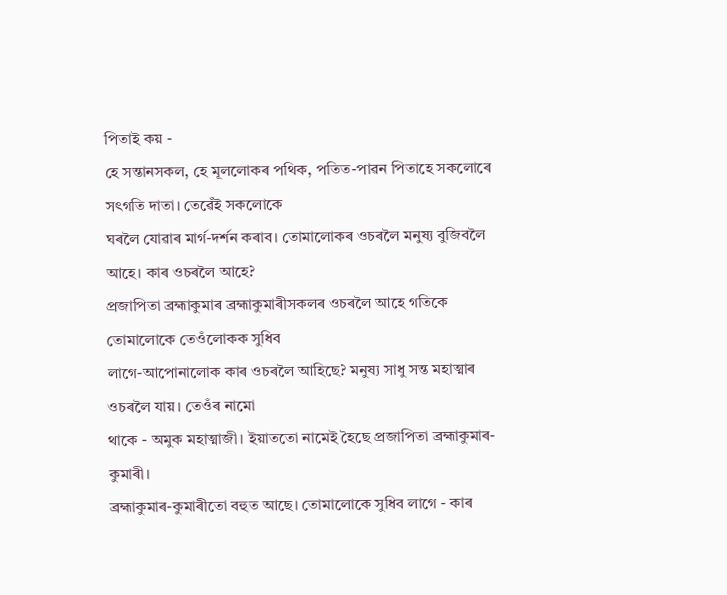পিতাই কয় -
হে সন্তানসকল, হে মূললোকৰ পথিক, পতিত-পাৱন পিতাহে সকলোৰে সৎগতি দাতা। তেৱেঁই সকলোকে
ঘৰলৈ যোৱাৰ মাৰ্গ-দৰ্শন কৰাব। তোমালোকৰ ওচৰলৈ মনুষ্য বুজিবলৈ আহে। কাৰ ওচৰলৈ আহে?
প্ৰজাপিতা ব্ৰহ্মাকুমাৰ ব্ৰহ্মাকুমাৰীসকলৰ ওচৰলৈ আহে গতিকে তোমালোকে তেওঁলোকক সুধিব
লাগে-আপোনালোক কাৰ ওচৰলৈ আহিছে? মনুষ্য সাধু সন্ত মহাত্মাৰ ওচৰলৈ যায়। তেওঁৰ নামো
থাকে - অমুক মহাত্মাজী। ইয়াততো নামেই হৈছে প্ৰজাপিতা ব্ৰহ্মাকুমাৰ-কুমাৰী।
ব্ৰহ্মাকুমাৰ-কুমাৰীতো বহুত আছে। তোমালোকে সুধিব লাগে - কাৰ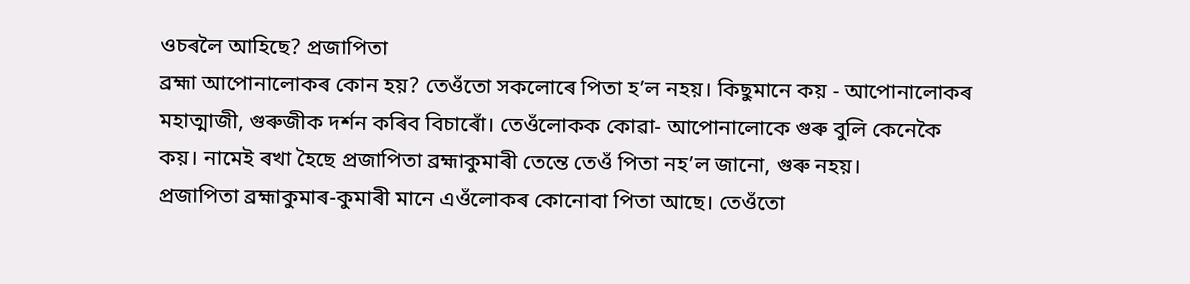ওচৰলৈ আহিছে? প্ৰজাপিতা
ব্ৰহ্মা আপোনালোকৰ কোন হয়? তেওঁতো সকলোৰে পিতা হ’ল নহয়। কিছুমানে কয় - আপোনালোকৰ
মহাত্মাজী, গুৰুজীক দর্শন কৰিব বিচাৰোঁ। তেওঁলোকক কোৱা- আপোনালোকে গুৰু বুলি কেনেকৈ
কয়। নামেই ৰখা হৈছে প্ৰজাপিতা ব্ৰহ্মাকুমাৰী তেন্তে তেওঁ পিতা নহ’ল জানো, গুৰু নহয়।
প্ৰজাপিতা ব্ৰহ্মাকুমাৰ-কুমাৰী মানে এওঁলোকৰ কোনোবা পিতা আছে। তেওঁতো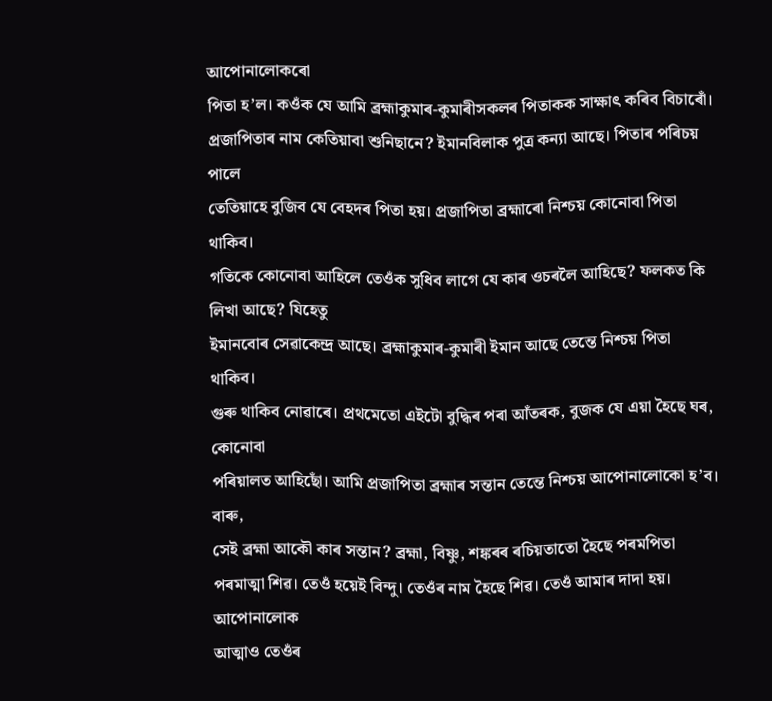আপোনালোকৰো
পিতা হ’ল। কওঁক যে আমি ব্ৰহ্মাকুমাৰ-কুমাৰীসকলৰ পিতাকক সাক্ষাৎ কৰিব বিচাৰোঁ।
প্ৰজাপিতাৰ নাম কেতিয়াবা শুনিছানে? ইমানবিলাক পুত্ৰ কন্যা আছে। পিতাৰ পৰিচয় পালে
তেতিয়াহে বুজিব যে বেহদৰ পিতা হয়। প্ৰজাপিতা ব্ৰহ্মাৰো নিশ্চয় কোনোবা পিতা থাকিব।
গতিকে কোনোবা আহিলে তেওঁক সুধিব লাগে যে কাৰ ওচৰলৈ আহিছে? ফলকত কি লিখা আছে? যিহেতু
ইমানবোৰ সেৱাকেন্দ্ৰ আছে। ব্ৰহ্মাকুমাৰ-কুমাৰী ইমান আছে তেন্তে নিশ্চয় পিতা থাকিব।
গুৰু থাকিব নোৱাৰে। প্ৰথমেতো এইটো বুদ্ধিৰ পৰা আঁতৰক, বুজক যে এয়া হৈছে ঘৰ, কোনোবা
পৰিয়ালত আহিছোঁ। আমি প্ৰজাপিতা ব্ৰহ্মাৰ সন্তান তেন্তে নিশ্চয় আপোনালোকো হ’ব। বাৰু,
সেই ব্ৰহ্মা আকৌ কাৰ সন্তান? ব্ৰহ্মা, বিষ্ণু, শঙ্কৰৰ ৰচিয়তাতো হৈছে পৰমপিতা
পৰমাত্মা শিৱ। তেওঁ হয়েই বিন্দু। তেওঁৰ নাম হৈছে শিৱ। তেওঁ আমাৰ দাদা হয়। আপোনালোক
আত্মাও তেওঁৰ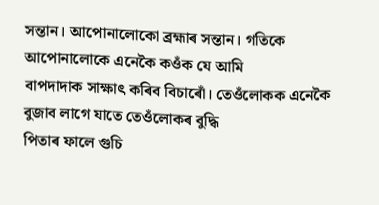সন্তান। আপোনালোকো ব্ৰহ্মাৰ সন্তান। গতিকে আপোনালোকে এনেকৈ কওঁক যে আমি
বাপদাদাক সাক্ষাৎ কৰিব বিচাৰোঁ। তেওঁলোকক এনেকৈ বুজাব লাগে যাতে তেওঁলোকৰ বুদ্ধি
পিতাৰ ফালে গুচি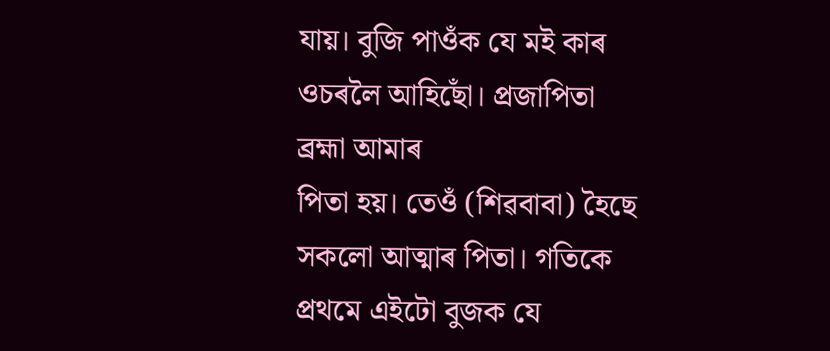যায়। বুজি পাওঁক যে মই কাৰ ওচৰলৈ আহিছোঁ। প্ৰজাপিতা ব্ৰহ্মা আমাৰ
পিতা হয়। তেওঁ (শিৱবাবা) হৈছে সকলো আত্মাৰ পিতা। গতিকে প্ৰথমে এইটো বুজক যে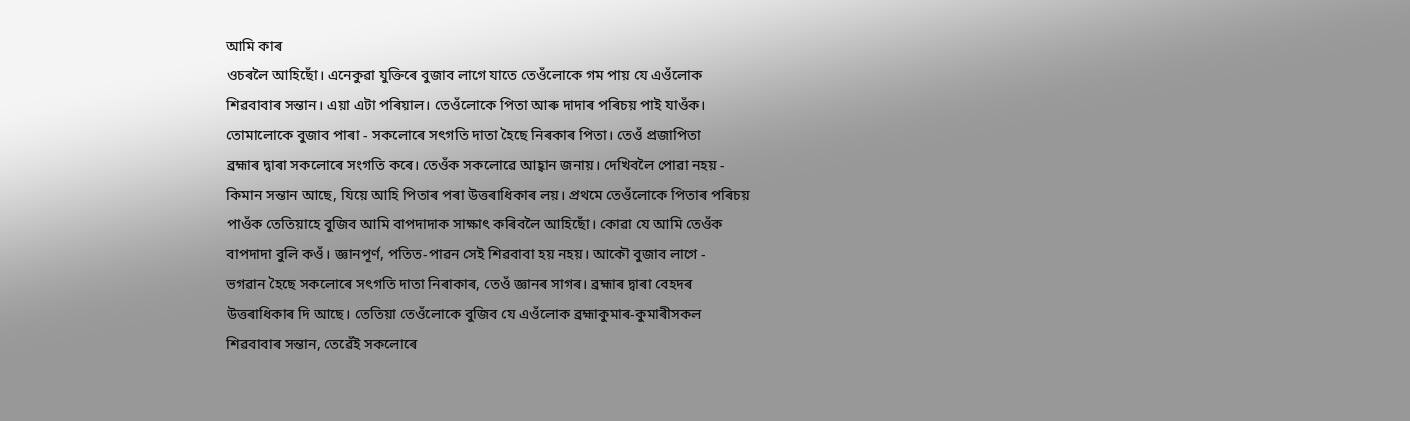আমি কাৰ
ওচৰলৈ আহিছোঁ। এনেকুৱা যুক্তিৰে বুজাব লাগে যাতে তেওঁলোকে গম পায় যে এওঁলোক
শিৱবাবাৰ সন্তান। এয়া এটা পৰিয়াল। তেওঁলোকে পিতা আৰু দাদাৰ পৰিচয় পাই যাওঁক।
তোমালোকে বুজাব পাৰা - সকলোৰে সৎগতি দাতা হৈছে নিৰকাৰ পিতা। তেওঁ প্ৰজাপিতা
ব্ৰহ্মাৰ দ্বাৰা সকলোৰে সংগতি কৰে। তেওঁক সকলোৱে আহ্বান জনায়। দেখিবলৈ পোৱা নহয় -
কিমান সন্তান আছে, যিয়ে আহি পিতাৰ পৰা উত্তৰাধিকাৰ লয়। প্ৰথমে তেওঁলোকে পিতাৰ পৰিচয়
পাওঁক তেতিয়াহে বুজিব আমি বাপদাদাক সাক্ষাৎ কৰিবলৈ আহিছোঁ। কোৱা যে আমি তেওঁক
বাপদাদা বুলি কওঁ। জ্ঞানপূৰ্ণ, পতিত-পাৱন সেই শিৱবাবা হয় নহয়। আকৌ বুজাব লাগে -
ভগৱান হৈছে সকলোৰে সৎগতি দাতা নিৰাকাৰ, তেওঁ জ্ঞানৰ সাগৰ। ব্ৰহ্মাৰ দ্বাৰা বেহদৰ
উত্তৰাধিকাৰ দি আছে। তেতিয়া তেওঁলোকে বুজিব যে এওঁলোক ব্ৰহ্মাকুমাৰ-কুমাৰীসকল
শিৱবাবাৰ সন্তান, তেৱেঁই সকলোৰে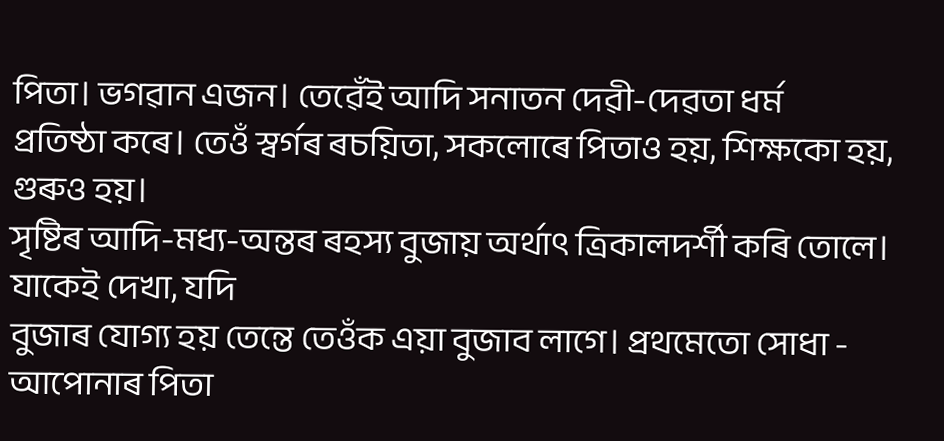পিতা। ভগৱান এজন। তেৱেঁই আদি সনাতন দেৱী-দেৱতা ধর্ম
প্ৰতিষ্ঠা কৰে। তেওঁ স্বৰ্গৰ ৰচয়িতা, সকলোৰে পিতাও হয়, শিক্ষকো হয়, গুৰুও হয়।
সৃষ্টিৰ আদি-মধ্য-অন্তৰ ৰহস্য বুজায় অৰ্থাৎ ত্রিকালদর্শী কৰি তোলে। যাকেই দেখা, যদি
বুজাৰ যোগ্য হয় তেন্তে তেওঁক এয়া বুজাব লাগে। প্ৰথমেতো সোধা - আপোনাৰ পিতা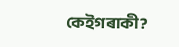কেইগৰাকী?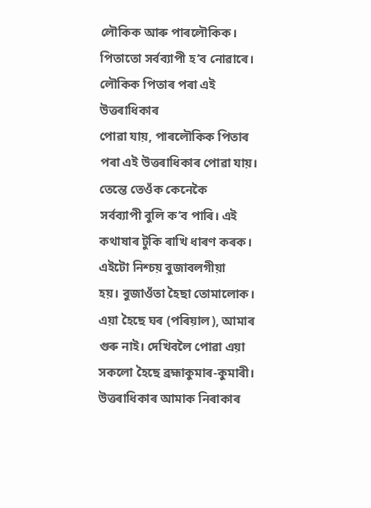লৌকিক আৰু পাৰলৌকিক। পিতাতো সৰ্বব্যাপী হ’ব নোৱাৰে। লৌকিক পিতাৰ পৰা এই উত্তৰাধিকাৰ
পোৱা যায়, পাৰলৌকিক পিতাৰ পৰা এই উত্তৰাধিকাৰ পোৱা যায়। তেন্তে তেওঁক কেনেকৈ
সৰ্বব্যাপী বুলি ক’ব পাৰি। এই কথাষাৰ টুকি ৰাখি ধাৰণ কৰক। এইটো নিশ্চয় বুজাবলগীয়া
হয়। বুজাওঁতা হৈছা তোমালোক। এয়া হৈছে ঘৰ (পৰিয়াল), আমাৰ গুৰু নাই। দেখিবলৈ পোৱা এয়া
সকলো হৈছে ব্ৰহ্মাকুমাৰ-কুমাৰী। উত্তৰাধিকাৰ আমাক নিৰাকাৰ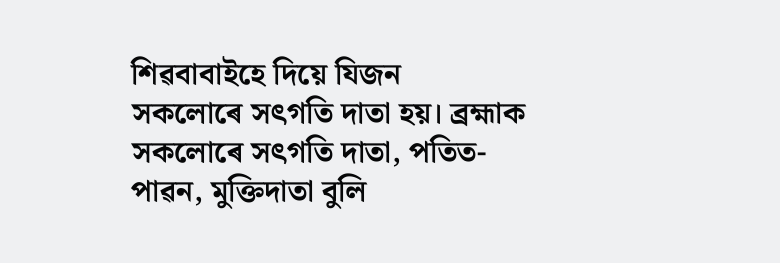শিৱবাবাইহে দিয়ে যিজন
সকলোৰে সৎগতি দাতা হয়। ব্রহ্মাক সকলোৰে সৎগতি দাতা, পতিত-পাৱন, মুক্তিদাতা বুলি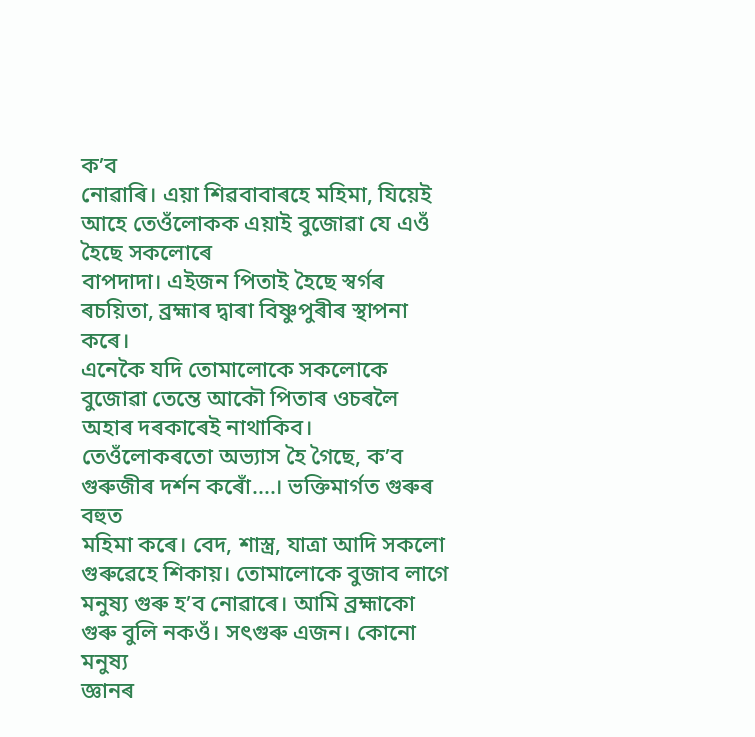ক’ব
নোৱাৰি। এয়া শিৱবাবাৰহে মহিমা, যিয়েই আহে তেওঁলোকক এয়াই বুজোৱা যে এওঁ হৈছে সকলোৰে
বাপদাদা। এইজন পিতাই হৈছে স্বৰ্গৰ ৰচয়িতা, ব্ৰহ্মাৰ দ্বাৰা বিষ্ণুপুৰীৰ স্থাপনা কৰে।
এনেকৈ যদি তোমালোকে সকলোকে বুজোৱা তেন্তে আকৌ পিতাৰ ওচৰলৈ অহাৰ দৰকাৰেই নাথাকিব।
তেওঁলোকৰতো অভ্যাস হৈ গৈছে, ক’ব গুৰুজীৰ দৰ্শন কৰোঁ....। ভক্তিমাৰ্গত গুৰুৰ বহুত
মহিমা কৰে। বেদ, শাস্ত্ৰ, যাত্ৰা আদি সকলো গুৰুৱেহে শিকায়। তোমালোকে বুজাব লাগে
মনুষ্য গুৰু হ’ব নোৱাৰে। আমি ব্ৰহ্মাকো গুৰু বুলি নকওঁ। সৎগুৰু এজন। কোনো মনুষ্য
জ্ঞানৰ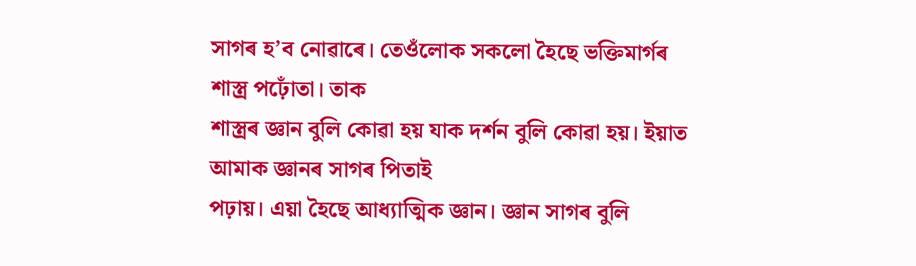সাগৰ হ’ব নোৱাৰে। তেওঁলোক সকলো হৈছে ভক্তিমাৰ্গৰ শাস্ত্ৰ পঢ়োঁতা। তাক
শাস্ত্ৰৰ জ্ঞান বুলি কোৱা হয় যাক দৰ্শন বুলি কোৱা হয়। ইয়াত আমাক জ্ঞানৰ সাগৰ পিতাই
পঢ়ায়। এয়া হৈছে আধ্যাত্মিক জ্ঞান। জ্ঞান সাগৰ বুলি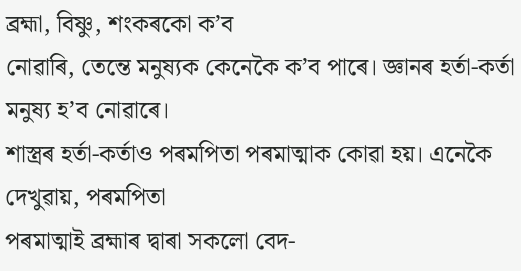ব্ৰহ্মা, বিষ্ণু, শংকৰকো ক’ব
নোৱাৰি, তেন্তে মনুষ্যক কেনেকৈ ক’ব পাৰে। জ্ঞানৰ হৰ্তা-কৰ্তা মনুষ্য হ’ব নোৱাৰে।
শাস্ত্ৰৰ হৰ্তা-কৰ্তাও পৰমপিতা পৰমাত্মাক কোৱা হয়। এনেকৈ দেখুৱায়, পৰমপিতা
পৰমাত্মাই ব্ৰহ্মাৰ দ্বাৰা সকলো বেদ-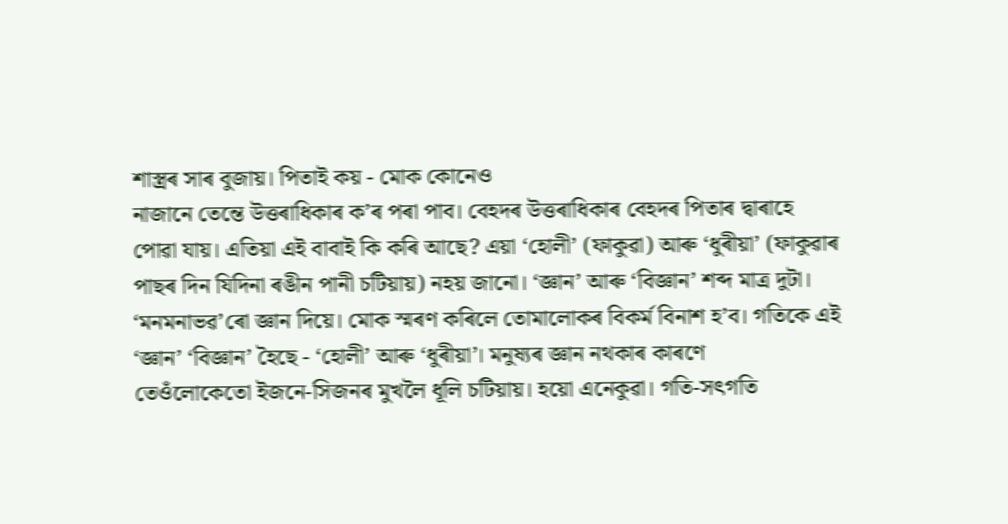শাস্ত্ৰৰ সাৰ বুজায়। পিতাই কয় - মোক কোনেও
নাজানে তেন্তে উত্তৰাধিকাৰ ক’ৰ পৰা পাব। বেহদৰ উত্তৰাধিকাৰ বেহদৰ পিতাৰ দ্বাৰাহে
পোৱা যায়। এতিয়া এই বাবাই কি কৰি আছে? এয়া ‘হোলী’ (ফাকুৱা) আৰু ‘ধুৰীয়া’ (ফাকুৱাৰ
পাছৰ দিন যিদিনা ৰঙীন পানী চটিয়ায়) নহয় জানো। ‘জ্ঞান’ আৰু ‘বিজ্ঞান’ শব্দ মাত্ৰ দুটা।
‘মনমনাভৱ’ৰো জ্ঞান দিয়ে। মোক স্মৰণ কৰিলে তোমালোকৰ বিকৰ্ম বিনাশ হ’ব। গতিকে এই
‘জ্ঞান’ ‘বিজ্ঞান’ হৈছে - ‘হোলী’ আৰু ‘ধুৰীয়া’। মনুষ্যৰ জ্ঞান নথকাৰ কাৰণে
তেওঁলোকেতো ইজনে-সিজনৰ মুখলৈ ধূলি চটিয়ায়। হয়ো এনেকুৱা। গতি-সৎগতি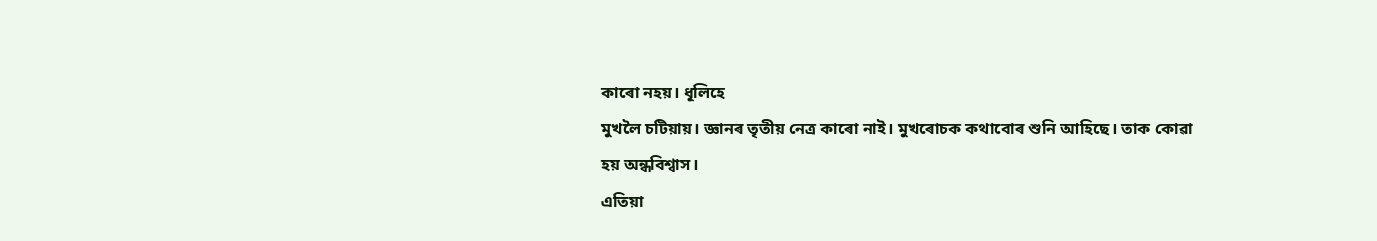কাৰো নহয়। ধূলিহে
মুখলৈ চটিয়ায়। জ্ঞানৰ তৃতীয় নেত্ৰ কাৰো নাই। মুখৰোচক কথাবোৰ শুনি আহিছে। তাক কোৱা
হয় অন্ধবিশ্বাস।
এতিয়া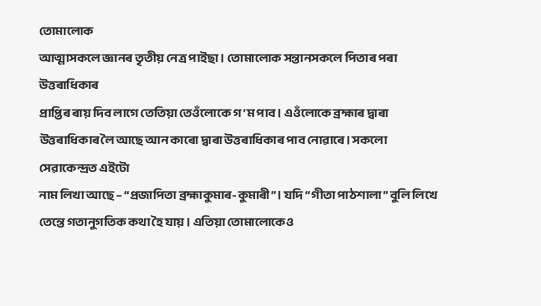তোমালোক
আত্মাসকলে জ্ঞানৰ তৃতীয় নেত্ৰ পাইছা। তোমালোক সন্তানসকলে পিতাৰ পৰা উত্তৰাধিকাৰ
প্ৰাপ্তিৰ ৰায় দিব লাগে তেতিয়া তেওঁলোকে গ’ম পাব। এওঁলোকে ব্ৰহ্মাৰ দ্বাৰা
উত্তৰাধিকাৰ লৈ আছে আন কাৰো দ্বাৰা উত্তৰাধিকাৰ পাব নোৱাৰে। সকলো সেৱাকেন্দ্ৰত এইটো
নাম লিখা আছে – “প্ৰজাপিতা ব্ৰহ্মাকুমাৰ-কুমাৰী”। যদি “গীতা পাঠশালা” বুলি লিখে
তেন্তে গতানুগতিক কথা হৈ যায়। এতিয়া তোমালোকেও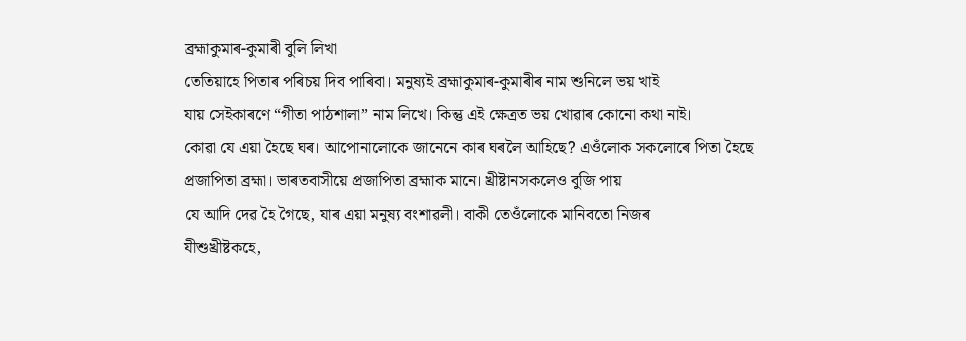ব্ৰহ্মাকুমাৰ-কুমাৰী বুলি লিখা
তেতিয়াহে পিতাৰ পৰিচয় দিব পাৰিবা। মনুষ্যই ব্ৰহ্মাকুমাৰ-কুমাৰীৰ নাম শুনিলে ভয় খাই
যায় সেইকাৰণে “গীতা পাঠশালা” নাম লিখে। কিন্তু এই ক্ষেত্ৰত ভয় খোৱাৰ কোনো কথা নাই।
কোৱা যে এয়া হৈছে ঘৰ। আপোনালোকে জানেনে কাৰ ঘৰলৈ আহিছে? এওঁলোক সকলোৰে পিতা হৈছে
প্ৰজাপিতা ব্ৰহ্মা। ভাৰতবাসীয়ে প্ৰজাপিতা ব্ৰহ্মাক মানে। খ্ৰীষ্টানসকলেও বুজি পায়
যে আদি দেৱ হৈ গৈছে, যাৰ এয়া মনুষ্য বংশাৱলী। বাকী তেওঁলোকে মানিবতো নিজৰ
যীশুখ্ৰীষ্টকহে,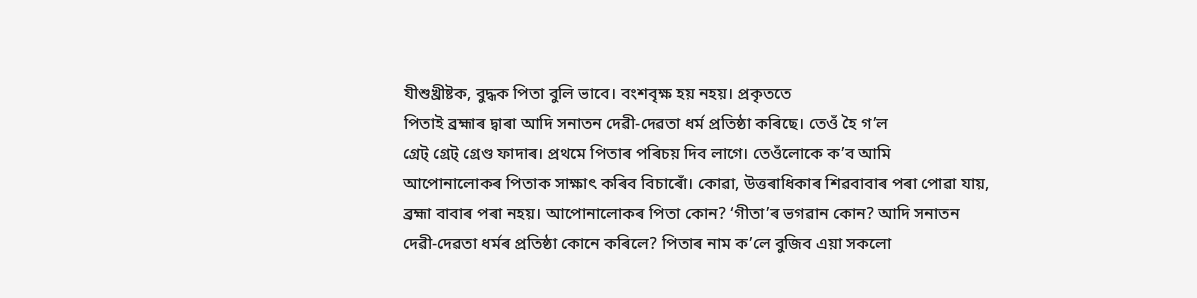যীশুখ্ৰীষ্টক, বুদ্ধক পিতা বুলি ভাবে। বংশবৃক্ষ হয় নহয়। প্ৰকৃততে
পিতাই ব্ৰহ্মাৰ দ্বাৰা আদি সনাতন দেৱী-দেৱতা ধৰ্ম প্ৰতিষ্ঠা কৰিছে। তেওঁ হৈ গ’ল
গ্ৰেট্ গ্ৰেট্ গ্ৰেণ্ড ফাদাৰ। প্ৰথমে পিতাৰ পৰিচয় দিব লাগে। তেওঁলোকে ক’ব আমি
আপোনালোকৰ পিতাক সাক্ষাৎ কৰিব বিচাৰোঁ। কোৱা, উত্তৰাধিকাৰ শিৱবাবাৰ পৰা পোৱা যায়,
ব্ৰহ্মা বাবাৰ পৰা নহয়। আপোনালোকৰ পিতা কোন? ‘গীতা’ৰ ভগৱান কোন? আদি সনাতন
দেৱী-দেৱতা ধৰ্মৰ প্ৰতিষ্ঠা কোনে কৰিলে? পিতাৰ নাম ক’লে বুজিব এয়া সকলো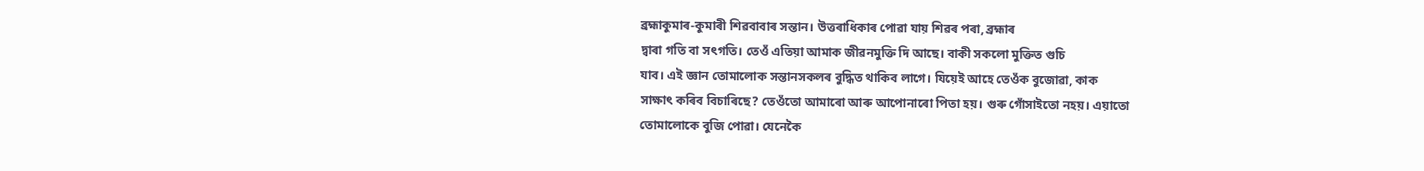ব্ৰহ্মাকুমাৰ-কুমাৰী শিৱবাবাৰ সন্তান। উত্তৰাধিকাৰ পোৱা যায় শিৱৰ পৰা, ব্ৰহ্মাৰ
দ্বাৰা গতি বা সৎগতি। তেওঁ এতিয়া আমাক জীৱনমুক্তি দি আছে। বাকী সকলো মুক্তিত গুচি
যাব। এই জ্ঞান তোমালোক সন্তানসকলৰ বুদ্ধিত থাকিব লাগে। যিয়েই আহে তেওঁক বুজোৱা, কাক
সাক্ষাৎ কৰিব বিচাৰিছে? তেওঁতো আমাৰো আৰু আপোনাৰো পিতা হয়। গুৰু গোঁসাইতো নহয়। এয়াতো
তোমালোকে বুজি পোৱা। যেনেকৈ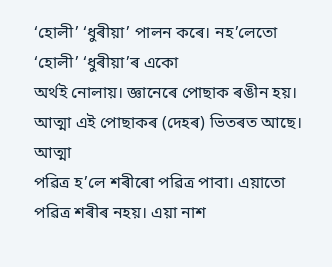‘হোলী’ ‘ধুৰীয়া’ পালন কৰে। নহ’লেতো ‘হোলী’ ‘ধুৰীয়া’ৰ একো
অৰ্থই নোলায়। জ্ঞানেৰে পোছাক ৰঙীন হয়। আত্মা এই পোছাকৰ (দেহৰ) ভিতৰত আছে। আত্মা
পৱিত্ৰ হ’লে শৰীৰো পৱিত্ৰ পাবা। এয়াতো পৱিত্ৰ শৰীৰ নহয়। এয়া নাশ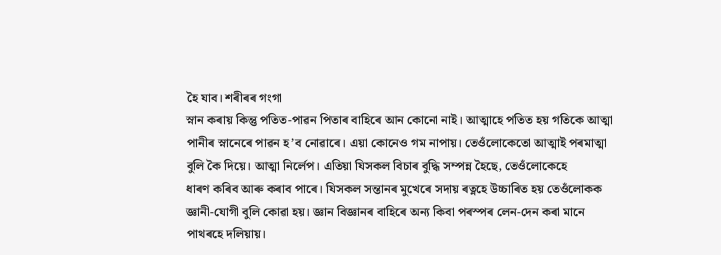হৈ যাব। শৰীৰৰ গংগা
স্নান কৰায় কিন্তু পতিত-পাৱন পিতাৰ বাহিৰে আন কোনো নাই। আত্মাহে পতিত হয় গতিকে আত্মা
পানীৰ স্নানেৰে পাৱন হ’ব নোৱাৰে। এয়া কোনেও গম নাপায়। তেওঁলোকেতো আত্মাই পৰমাত্মা
বুলি কৈ দিয়ে। আত্মা নিৰ্লেপ। এতিয়া যিসকল বিচাৰ বুদ্ধি সম্পন্ন হৈছে, তেওঁলোকেহে
ধাৰণ কৰিব আৰু কৰাব পাৰে। যিসকল সন্তানৰ মুখেৰে সদায় ৰত্নহে উচ্চাৰিত হয় তেওঁলোকক
জ্ঞানী-যোগী বুলি কোৱা হয়। জ্ঞান বিজ্ঞানৰ বাহিৰে অন্য কিবা পৰস্পৰ লেন-দেন কৰা মানে
পাথৰহে দলিয়ায়।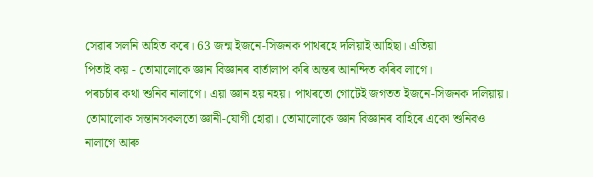সেৱাৰ সলনি অহিত কৰে। 63 জন্ম ইজনে-সিজনক পাথৰহে দলিয়াই আহিছা। এতিয়া
পিতাই কয় - তোমালোকে জ্ঞান বিজ্ঞানৰ বাৰ্তালাপ কৰি অন্তৰ আনন্দিত কৰিব লাগে।
পৰচৰ্চাৰ কথা শুনিব নালাগে। এয়া জ্ঞান হয় নহয়। পাথৰতো গোটেই জগতত ইজনে-সিজনক দলিয়ায়।
তোমালোক সন্তানসকলতো জ্ঞানী-যোগী হোৱা। তোমালোকে জ্ঞান বিজ্ঞানৰ বাহিৰে একো শুনিবও
নালাগে আৰু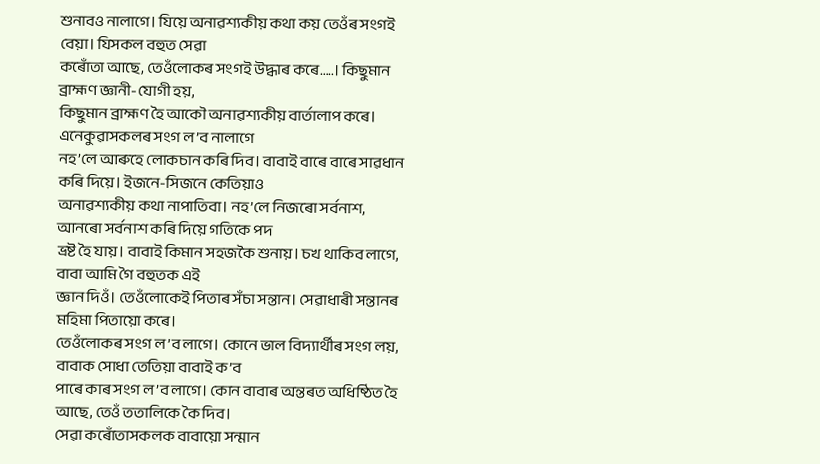শুনাবও নালাগে। যিয়ে অনাৱশ্যকীয় কথা কয় তেওঁৰ সংগই বেয়া। যিসকল বহুত সেৱা
কৰোঁতা আছে, তেওঁলোকৰ সংগই উদ্ধাৰ কৰে…..। কিছুমান ব্ৰাহ্মণ জ্ঞানী-যোগী হয়,
কিছুমান ব্ৰাহ্মণ হৈ আকৌ অনাৱশ্যকীয় বাৰ্তালাপ কৰে। এনেকুৱাসকলৰ সংগ ল’ব নালাগে
নহ’লে আৰুহে লোকচান কৰি দিব। বাবাই বাৰে বাৰে সাৱধান কৰি দিয়ে। ইজনে-সিজনে কেতিয়াও
অনাৱশ্যকীয় কথা নাপাতিবা। নহ’লে নিজৰো সৰ্বনাশ, আনৰো সৰ্বনাশ কৰি দিয়ে গতিকে পদ
ভ্ৰষ্ট হৈ যায়। বাবাই কিমান সহজকৈ শুনায়। চখ থাকিব লাগে, বাবা আমি গৈ বহুতক এই
জ্ঞান দিওঁ। তেওঁলোকেই পিতাৰ সঁচা সন্তান। সেৱাধাৰী সন্তানৰ মহিমা পিতায়ো কৰে।
তেওঁলোকৰ সংগ ল’ব লাগে। কোনে ভাল বিদ্যাৰ্থীৰ সংগ লয়, বাবাক সোধা তেতিয়া বাবাই ক’ব
পাৰে কাৰ সংগ ল’ব লাগে। কোন বাবাৰ অন্তৰত অধিষ্ঠিত হৈ আছে, তেওঁ ততালিকে কৈ দিব।
সেৱা কৰোঁতাসকলক বাবায়ো সন্মান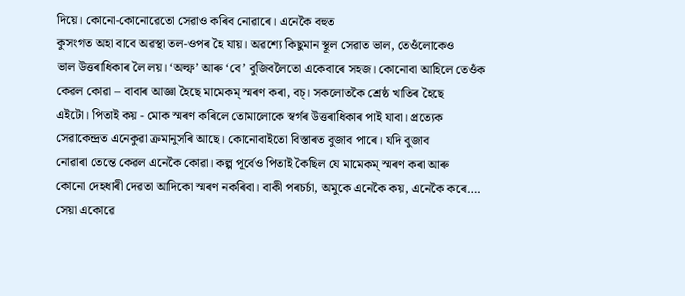দিয়ে। কোনো-কোনোৱেতো সেৱাও কৰিব নোৱাৰে। এনেকৈ বহুত
কুসংগত অহা বাবে অৱস্থা তল-ওপৰ হৈ যায়। অৱশ্যে কিছুমান স্থূল সেৱাত ভাল, তেওঁলোকেও
ভাল উত্তৰাধিকাৰ লৈ লয়। ‘অল্ফ’ আৰু ‘বে’ বুজিবলৈতো একেবাৰে সহজ। কোনোবা আহিলে তেওঁক
কেৱল কোৱা – বাবাৰ আজ্ঞা হৈছে মামেকম্ স্মৰণ কৰা, বচ্। সকলোতকৈ শ্ৰেষ্ঠ খাতিৰ হৈছে
এইটো। পিতাই কয় - মোক স্মৰণ কৰিলে তোমালোকে স্বৰ্গৰ উত্তৰাধিকাৰ পাই যাবা। প্ৰত্যেক
সেৱাকেন্দ্ৰত এনেকুৱা ক্ৰমানুসৰি আছে। কোনোবাইতো বিস্তাৰত বুজাব পাৰে। যদি বুজাব
নোৱাৰা তেন্তে কেৱল এনেকৈ কোৱা। কল্প পূৰ্বেও পিতাই কৈছিল যে মামেকম্ স্মৰণ কৰা আৰু
কোনো দেহধাৰী দেৱতা আদিকো স্মৰণ নকৰিবা। বাকী পৰচৰ্চা, অমুকে এনেকৈ কয়, এনেকৈ কৰে….
সেয়া একোৱে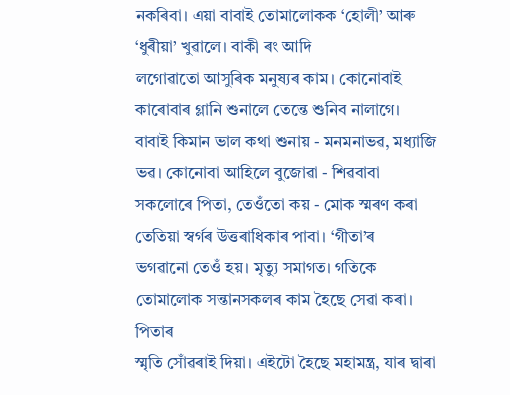নকৰিবা। এয়া বাবাই তোমালোকক ‘হোলী’ আৰু ‘ধুৰীয়া’ খুৱালে। বাকী ৰং আদি
লগোৱাতো আসুৰিক মনুষ্যৰ কাম। কোনোবাই কাৰোবাৰ গ্লানি শুনালে তেন্তে শুনিব নালাগে।
বাবাই কিমান ভাল কথা শুনায় - মনমনাভৱ, মধ্যাজি ভৱ। কোনোবা আহিলে বুজোৱা - শিৱবাবা
সকলোৰে পিতা, তেওঁতো কয় - মোক স্মৰণ কৰা তেতিয়া স্বৰ্গৰ উত্তৰাধিকাৰ পাবা। ‘গীতা’ৰ
ভগৱানো তেওঁ হয়। মৃত্যু সমাগত। গতিকে তোমালোক সন্তানসকলৰ কাম হৈছে সেৱা কৰা। পিতাৰ
স্মৃতি সোঁৱৰাই দিয়া। এইটো হৈছে মহামন্ত্ৰ, যাৰ দ্বাৰা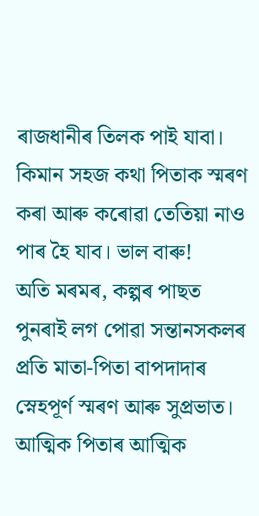ৰাজধানীৰ তিলক পাই যাবা।
কিমান সহজ কথা পিতাক স্মৰণ কৰা আৰু কৰোৱা তেতিয়া নাও পাৰ হৈ যাব। ভাল বাৰু!
অতি মৰমৰ, কল্পৰ পাছত
পুনৰাই লগ পোৱা সন্তানসকলৰ প্ৰতি মাতা-পিতা বাপদাদাৰ স্নেহপূৰ্ণ স্মৰণ আৰু সুপ্ৰভাত।
আত্মিক পিতাৰ আত্মিক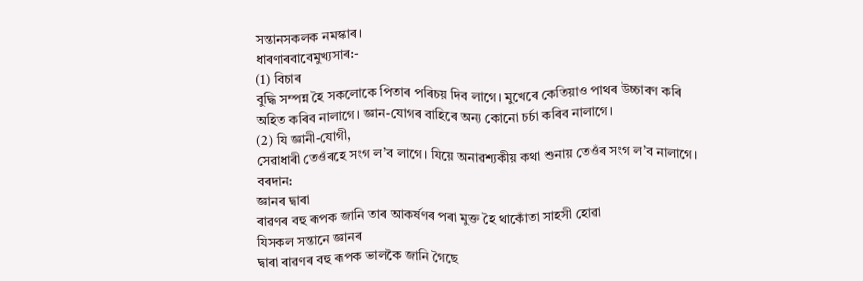সন্তানসকলক নমস্কাৰ।
ধাৰণাৰবাবেমুখ্যসাৰ:-
(1) বিচাৰ
বুদ্ধি সম্পন্ন হৈ সকলোকে পিতাৰ পৰিচয় দিব লাগে। মুখেৰে কেতিয়াও পাথৰ উচ্চাৰণ কৰি
অহিত কৰিব নালাগে। জ্ঞান-যোগৰ বাহিৰে অন্য কোনো চৰ্চা কৰিব নালাগে।
(2) যি জ্ঞানী-যোগী,
সেৱাধাৰী তেওঁৰহে সংগ ল’ব লাগে। যিয়ে অনাৱশ্যকীয় কথা শুনায় তেওঁৰ সংগ ল’ব নালাগে।
বৰদান:
জ্ঞানৰ দ্বাৰা
ৰাৱণৰ বহু ৰূপক জানি তাৰ আকৰ্ষণৰ পৰা মুক্ত হৈ থাকোঁতা সাহসী হোৱা
যিসকল সন্তানে জ্ঞানৰ
দ্বাৰা ৰাৱণৰ বহু ৰূপক ভালকৈ জানি গৈছে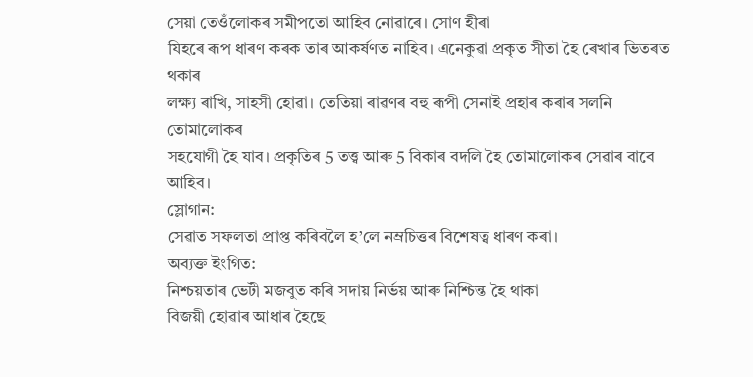সেয়া তেওঁলোকৰ সমীপতো আহিব নোৱাৰে। সোণ হীৰা
যিহৰে ৰূপ ধাৰণ কৰক তাৰ আকৰ্ষণত নাহিব। এনেকুৱা প্ৰকৃত সীতা হৈ ৰেখাৰ ভিতৰত থকাৰ
লক্ষ্য ৰাখি, সাহসী হোৱা। তেতিয়া ৰাৱণৰ বহু ৰূপী সেনাই প্ৰহাৰ কৰাৰ সলনি তোমালোকৰ
সহযোগী হৈ যাব। প্ৰকৃতিৰ 5 তত্ত্ব আৰু 5 বিকাৰ বদলি হৈ তোমালোকৰ সেৱাৰ বাবে আহিব।
স্লোগান:
সেৱাত সফলতা প্ৰাপ্ত কৰিবলৈ হ’লে নম্ৰচিত্তৰ বিশেষত্ব ধাৰণ কৰা।
অব্যক্ত ইংগিত:
নিশ্চয়তাৰ ভেটী মজবুত কৰি সদায় নিৰ্ভয় আৰু নিশ্চিন্ত হৈ থাকা
বিজয়ী হোৱাৰ আধাৰ হৈছে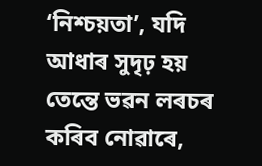‘নিশ্চয়তা’, যদি আধাৰ সুদৃঢ় হয় তেন্তে ভৱন লৰচৰ কৰিব নোৱাৰে,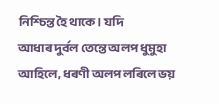নিশ্চিন্ত হৈ থাকে। যদি
আধাৰ দুৰ্বল তেন্তে অলপ ধুমুহা আহিলে, ধৰণী অলপ লৰিলে ভয়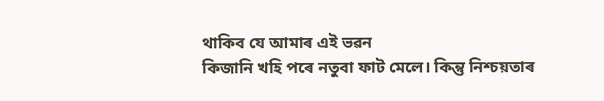থাকিব যে আমাৰ এই ভৱন
কিজানি খহি পৰে নতুবা ফাট মেলে। কিন্তু নিশ্চয়তাৰ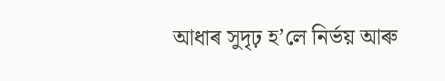আধাৰ সুদৃঢ় হ’লে নিৰ্ভয় আৰু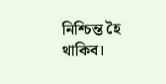নিশ্চিন্ত হৈ থাকিব।